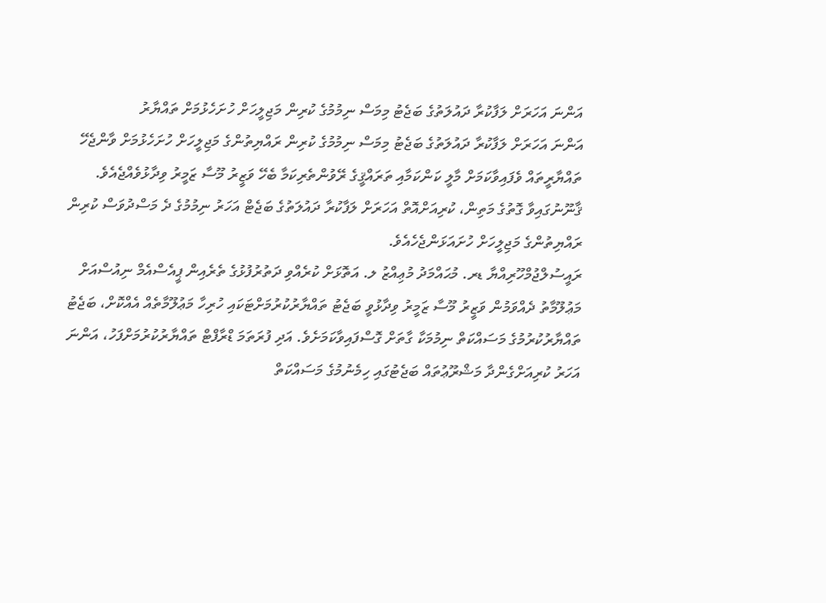އަންނަ އަހަރަށް ލަފާކުރާ ދައުލަތުގެ ބަޖެޓު މިމަސް ނިމުމުގެ ކުރިން މަޖިލީހަށް ހުށަހެޅުމަށް ތައްޔާރު
އަންނަ އަހަރަށް ލަފާކުރާ ދައުލަތުގެ ބަޖެޓު މިމަސް ނިމުމުގެ ކުރިން ރައްޔިތުންގެ މަޖިލީހަށް ހުށަހެޅުމަށް ވާންޖެހޭ ތައްޔާރީތައް ވެފައިވާކަމަށް މާލީ ކަންކަމާއި ތަރައްޤީގެ ރޭވުންތެރިކަމާ ބެހޭ ވަޒީރު މޫސާ ޒަމީރު ވިދާޅުވެއްޖެއެވެ. ޤާނޫނުގައިވާ ގޮތުގެ މަތިން، ކުރިއަށްއޮތް އަހަރަށް ލަފާކުރާ ދައުލަތުގެ ބަޖެޓް އަހަރު ނިމުމުގެ ދެ މަސްދުވަސް ކުރިން ރައްޔިތުންގެ މަޖިލީހަށް ހުށައަޅަންޖެހެއެވެ.
ރައީސުލްޖުމްހޫރިއްޔާ ޑރ. މުޙައްމަދު މުޢިއްޒު ލ. އަތޮޅަށް ކުރެއްވި ދަތުރުފުޅުގެ ތެރެއިން ޕީއެސްއެމް ނިއުސްއަށް މަޢުލޫމާތު ދެއްވަމުން ވަޒީރު މޫސާ ޒަމީރު ވިދާޅުވީ ބަޖެޓު ތައްޔާރުކުރުމަށްޓަކައި ހުރިހާ މަޢުލޫމާތެއް އެއްކޮށް، ބަޖެޓު ތައްޔާރުކުރުމުގެ މަސައްކަތް ނިމުމަކާ ގާތަށް ގޮސްފައިވާކަމަށެވެ. އަދި ފުރަތަމަ ޑްރާފްޓް ތައްޔާރުކުރުމަށްފަހު، އަންނަ އަހަރު ކުރިއަށްގެންދާ މަޝްރޫޢުތައް ބަޖެޓުގައި ހިމެނުމުގެ މަސައްކަތް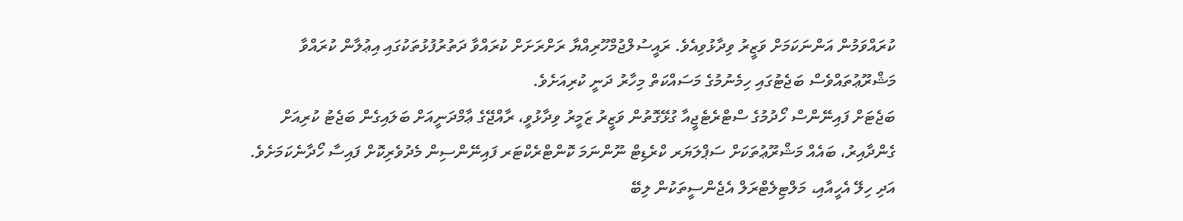ކުރައްވަމުން އަންނަކަމަށް ވަޒީރު ވިދާޅުވިއެވެ. ރައީސުލްޖުމްހޫރިއްޔާ ރަށްރަށަށް ކުރައްވާ ދަތުރުފުޅުތަކުގައި އިޢުލާން ކުރައްވާ މަޝްރޫޢުތައްވެސް ބަޖެޓުގައި ހިމެނުމުގެ މަސައްކަތް މިހާރު ދަނީ ކުރިއަށެވެ.
ބަޖެޓަށް ފައިނޭންސް ހޯދުމުގެ ސްޓްރެޓެޖީއާ ގުޅޭގޮތުން ވަޒީރު ޒަމީރު ވިދާޅުވީ، ރާއްޖޭގެ ޢާމްދަނީއަށް ބަލައިގެން ބަޖެޓު ކުރިއަށް ގެންދާއިރު، ބައެއް މަޝްރޫޢުތަކަށް ސަޕްލަޔަރ ކްރެޑިޓް ނޫންނަމަ ކޮންޓްރެކްޓަރ ފައިނޭންސިން މެދުވެރިކޮށް ފައިސާ ހޯދާނެކަމަށެވެ. އަދި ހިލޭ އެހީއާއި، މަލްޓިލެޓްރަލް އެޖެންސީތަކުން ލިބޭ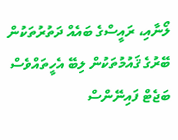ލޯނާއި، ރައީސްގެ ބައެއް ދަތުރުތަކުން ބޭރުގެ ޤައުމުތަކުން ލިބޭ އެހީތައްވެސް ބަޖެޓް ފައިނޭންސް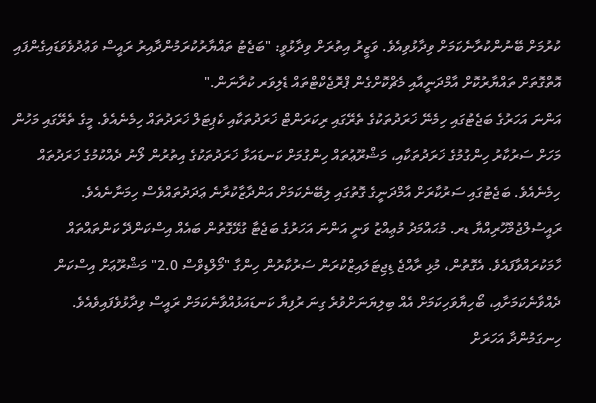ކުރުމަށް ބޭނުންކުރާނެކަމަށް ވިދާޅުވިއެވެ. ވަޒީރު އިތުރަށް ވިދާޅުވީ: "ބަޖެޓު ތައްޔާރުކުރަމުންދާއިރު ރައީސް ވަޢުދުވެވަޑައިގެންފައި އޮތްގޮތަށް ތައްޔާރުކޮށް އާމްދަނީއާއި މެޗްކޮށްގެން ޕްރޮޖެކްޓްތައް ޑެލިވަރ ކުރާނަން."
އަންނަ އަހަރުގެ ބަޖެޓުގައި ހިމެނޭ ޚަރަދުތަކުގެ ތެރޭގައި ރިކަރަންޓް ޚަރަދުތަކާއި ކެޕިޓަލް ޚަރަދުތައް ހިމެނެއެވެ. މީގެ ތެރޭގައި މަހުން މަހަށް ސަރުކާރު ހިންގުމުގެ ޚަރަދުތަކާއި، މަޝްރޫޢުތައް ހިންގުމަށް ކަނޑައަޅާ ޚަރަދުތަކުގެ އިތުރުން ލޯނު ދެއްކުމުގެ ޚަރަދުތައް ހިމެނެއެވެ. ބަޖެޓުގައި ސަރުކާރަށް އާމްދަނީގެ ގޮތުގައި ލިބޭނެކަމަށް އަންދާޒާކުރާނެ ޢަދަދުތައްވެސް ހިމަނާނެއެވެ.
ރައީސުލްޖުމްހޫރިއްޔާ ޑރ. މުޙައްމަދު މުޢިއްޒު ވަނީ އަންނަ އަހަރުގެ ބަޖެޓާ ގުޅޭގޮތުން ބައެއް އިސްކަންދޭ ކަންތައްތައް ހާމަކުރައްވާފައެވެ. އެގޮތުން، މުޅި ރާއްޖެ ޑިޖިޓަލައިޒްކުރަން ސަރުކާރުން ހިންގާ "މޯލްޑިވްސް 2.0" މަޝްރޫޢަށް އިސްކަން ދެއްވާނެކަމަށާއި، ބޯހިޔާވަހިކަމަށް އެއް ބިލިޔަނަށްވުރެ ގިނަ ރުފިޔާ ކަނޑައަޅުއްވާނެކަމަށް ރައީސް ވިދާޅުވެފައިވެއެވެ.
ހިނގަމުންދާ އަހަރަށް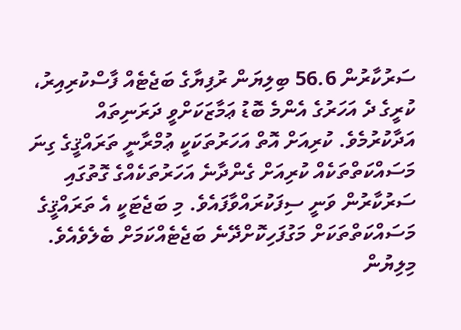ސަރުކާރުން 56.6 ބިލިޔަން ރުފިޔާގެ ބަޖެޓެއް ފާސްކުރިއިރު، ކުރީގެ ދެ އަހަރުގެ އެންމެ ބޮޑު ޢަމާޒަކަށްވީ ދަރަނިތައް އަދާކުރުމެވެ. ކުރިއަށް އޮތް އަހަރުތަކަކީ ޢުމްރާނީ ތަރައްޤީގެ ގިނަ މަސައްކަތްތަކެއް ކުރިއަށް ގެންދާނެ އަހަރުތަކެއްގެ ގޮތުގައި ސަރުކާރުން ވަނީ ސިފަކުރައްވާފައެވެ. މި ބަޖެޓަކީ އެ ތަރައްޤީގެ މަސައްކަތްތަކަށް މަގުފަހިކޮށްދޭނެ ބަޖެޓެއްކަމަށް ބެލެވެއެވެ.
މިލިޔުން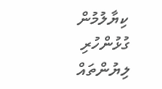ކިޔާލުމުން
ގުޅުންހުރި ލިޔުންތައް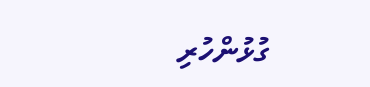ގުޅުންހުރި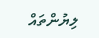ލިޔުންތައް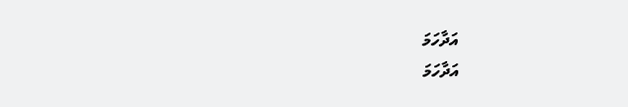އަދާހަމަ
އަދާހަމަ